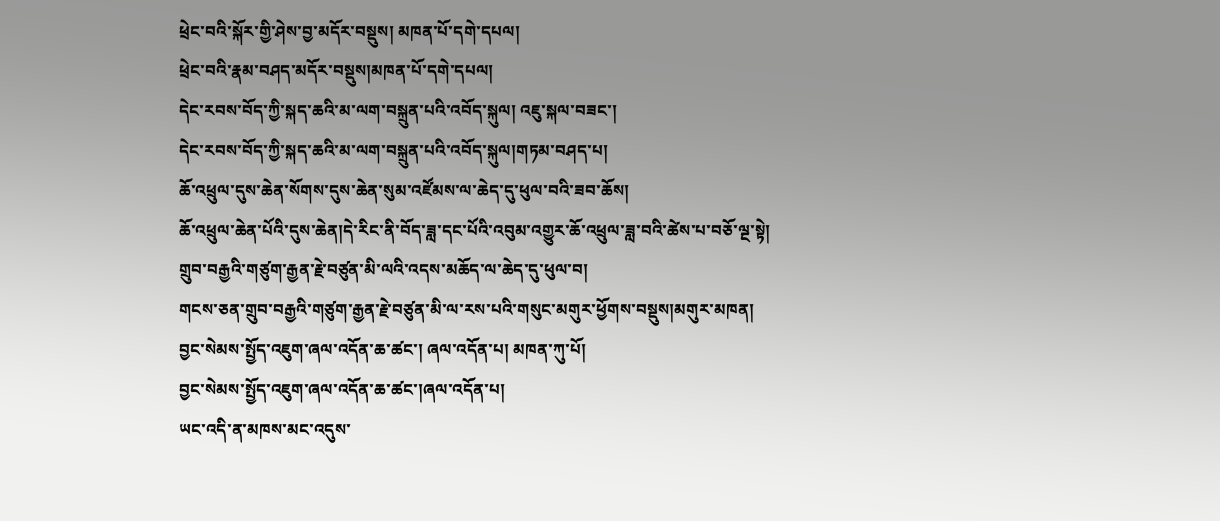ཕྲེང་བའི་སྐོར་གྱི་ཤེས་བྱ་མདོར་བསྡུས། མཁན་པོ་དགེ་དཔལ།
ཕྲེང་བའི་རྣམ་བཤད་མདོར་བསྡུས།མཁན་པོ་དགེ་དཔལ།
དེང་རབས་བོད་ཀྱི་སྐད་ཆའི་མ་ལག་བསྐྲུན་པའི་འབོད་སྐུལ། འཇུ་སྐལ་བཟང་།
དེང་རབས་བོད་ཀྱི་སྐད་ཆའི་མ་ལག་བསྐྲུན་པའི་འབོད་སྐུལ།གཏམ་བཤད་པ།
ཆོ་འཕྲུལ་དུས་ཆེན་སོགས་དུས་ཆེན་སུམ་འཛོམས་ལ་ཆེད་དུ་ཕུལ་བའི་ཟབ་ཆོས།
ཆོ་འཕྲུལ་ཆེན་པོའི་དུས་ཆེན།དེ་རིང་ནི་བོད་ཟླ་དང་པོའི་འབུམ་འགྱུར་ཆོ་འཕྲུལ་ཟླ་བའི་ཚེས་པ་བཅོ་ལྔ་སྟེ།
གྲུབ་བརྒྱའི་གཙུག་རྒྱན་རྗེ་བཙུན་མི་ལའི་འདས་མཆོད་ལ་ཆེད་དུ་ཕུལ་བ།
གངས་ཅན་གྲུབ་བརྒྱའི་གཙུག་རྒྱན་རྗེ་བཙུན་མི་ལ་རས་པའི་གསུང་མགུར་ཕྱོགས་བསྡུས།མགུར་མཁན།
བྱང་སེམས་སྤྱོད་འཇུག་ཞལ་འདོན་ཆ་ཚང་། ཞལ་འདོན་པ། མཁན་ཀུ་པོ།
བྱང་སེམས་སྤྱོད་འཇུག་ཞལ་འདོན་ཆ་ཚང་།ཞལ་འདོན་པ།
ཡང་འདི་ན་མཁས་མང་འདུས་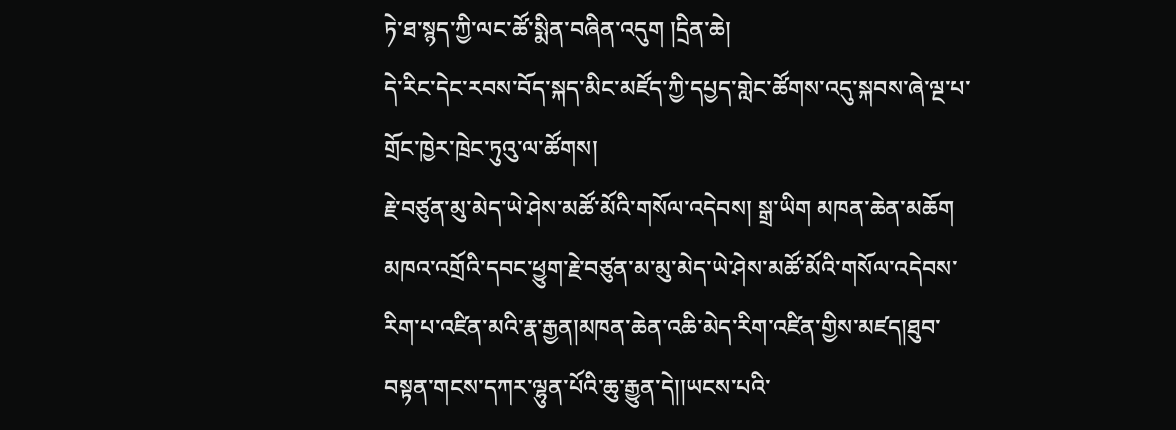ཏེ་ཐ་སྙད་ཀྱི་ལང་ཚོ་སྨིན་བཞིན་འདུག །དྲིན་ཆེ།
དེ་རིང་དེང་རབས་བོད་སྐད་མིང་མཛོད་ཀྱི་དཔྱད་གླེང་ཚོགས་འདུ་སྐབས་ཞེ་ལྔ་པ་གྲོང་ཁྱེར་ཁྲེང་ཏུའུ་ལ་ཚོགས།
རྗེ་བཙུན་མུ་མེད་ཡེ་ཤེས་མཚོ་མོའི་གསོལ་འདེབས། སྒྲ་ཡིག མཁན་ཆེན་མཆོག
མཁའ་འགྲོའི་དབང་ཕྱུག་རྗེ་བཙུན་མ་མུ་མེད་ཡེ་ཤེས་མཚོ་མོའི་གསོལ་འདེབས་རིག་པ་འཛིན་མའི་རྣ་རྒྱན།མཁན་ཆེན་འཆི་མེད་རིག་འཛིན་གྱིས་མཛད།ཐུབ་བསྟན་གངས་དཀར་ལྷུན་པོའི་ཆུ་རྒྱུན་དེ།།ཡངས་པའི་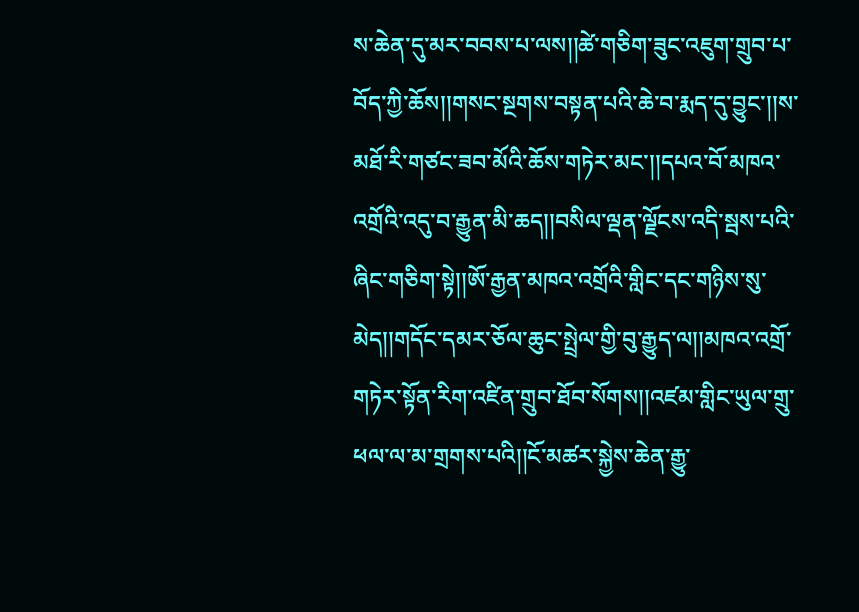ས་ཆེན་དུ་མར་བབས་པ་ལས།།ཚེ་གཅིག་ཟུང་འཇུག་གྲུབ་པ་བོད་ཀྱི་ཆོས།།གསང་སྔགས་བསྟན་པའི་ཆེ་བ་རྨད་དུ་བྱུང་།།ས་མཐོ་རི་གཙང་ཟབ་མོའི་ཆོས་གཏེར་མང་།།དཔའ་བོ་མཁའ་འགྲོའི་འདུ་བ་རྒྱུན་མི་ཆད།།བསིལ་ལྡན་ལྗོངས་འདི་སྦས་པའི་ཞིང་གཅིག་སྟེ།།ཨོ་རྒྱན་མཁའ་འགྲོའི་གླིང་དང་གཉིས་སུ་མེད།།གདོང་དམར་ཅོལ་ཆུང་སྤྲེལ་གྱི་བུ་རྒྱུད་ལ།།མཁའ་འགྲོ་གཏེར་སྟོན་རིག་འཛིན་གྲུབ་ཐོབ་སོགས།།འཛམ་གླིང་ཡུལ་གྲུ་ཕལ་ལ་མ་གྲགས་པའི།།ངོ་མཚར་སྐྱེས་ཆེན་རྒྱུ་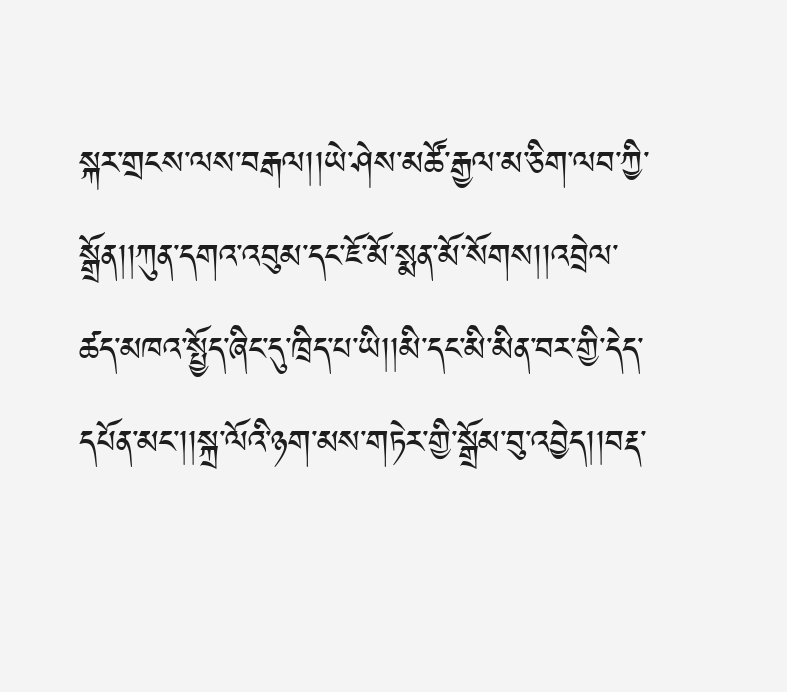སྐར་གྲངས་ལས་བརྒལ།།ཡེ་ཤེས་མཚོ་རྒྱལ་མ་ཅིག་ལབ་ཀྱི་སྒྲོན།།ཀུན་དགའ་འབུམ་དང་ཇོ་མོ་སྨན་མོ་སོགས།།འབྲེལ་ཚད་མཁའ་སྤྱོད་ཞིང་དུ་ཁྲིད་པ་ཡི།།མི་དང་མི་མིན་བར་གྱི་དེད་དཔོན་མང་།།སྐྲ་ལོའི་ཉག་མས་གཏེར་གྱི་སྒྲོམ་བུ་འབྱེད།།བརྡ་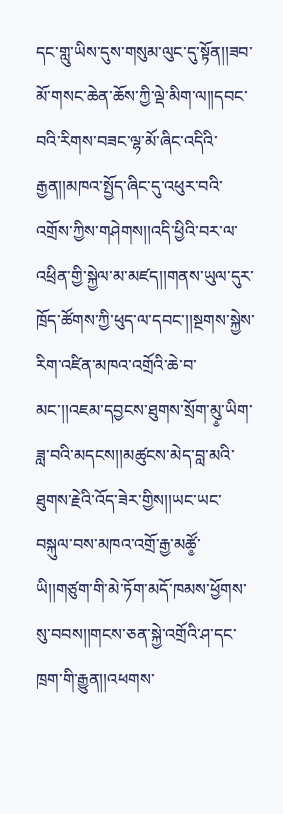དང་གླུ་ཡིས་དུས་གསུམ་ལུང་དུ་སྟོན།།ཟབ་མོ་གསང་ཆེན་ཆོས་ཀྱི་ལྡེ་མིག་ལ།།དབང་བའི་རིགས་བཟང་ལྷ་མོ་ཞིང་འདིའི་རྒྱན།།མཁའ་སྤྱོད་ཞིང་དུ་འཕུར་བའི་འགྲོས་ཀྱིས་གཤེགས།།འདི་ཕྱིའི་བར་ལ་འཕྲིན་གྱི་སྐྱེལ་མ་མཛད།།གནས་ཡུལ་དུར་ཁྲོད་ཚོགས་ཀྱི་ཕུད་ལ་དབང་།།སྔགས་སྐྱེས་རིག་འཛིན་མཁའ་འགྲོའི་ཆེ་བ་མང་།།འཇམ་དབྱངས་ཐུགས་སྲོག་མུ༵་ཡིག་ཟླ་བའི་མདངས།།མཚུངས་མེད་བླ་མའི་ཐུགས་རྗེའི་འོད་ཟེར་གྱིས།།ཡང་ཡང་བསྐུལ་བས་མཁའ་འགྲོ་རྒྱ་མཚོ༵་ཡི།།གཙུག་གི་མེ་ཏོག་མདོ་ཁམས་ཕྱོགས་སུ་བབས།།གངས་ཅན་སྐྱེ་འགྲོའི་ཤ་དང་ཁྲག་གི་རྒྱུན།།འཕགས་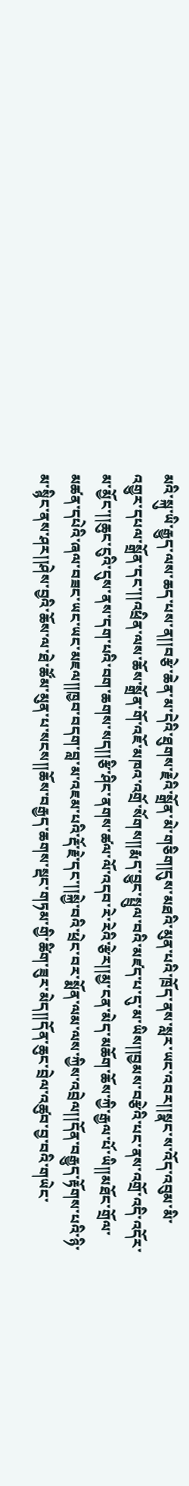མའི་སྐུ་ཡི་རྒྱུད་ལས་ཆད་པས་ན།།བརྩེ་ཆེན་མ་དེའི་ཐུགས་རྗེའི་སྒྲོན་མེ་གཅིག།དུས་མཐའི་མུན་པའི་ཁྲོད་ནས་སླར་ཡང་འབར།།སྣང་ས་འོད་འབུམ་མི་འགྱུར་དཔལ་སྒྲོན་དང་།།འཕྲིན་ལས་ཆོས་སྒྲོན་གོ་འཇོ་མཁའ་འགྲོ་སོགས།།རྨད་བྱུང་སྤྲུལ་བའི་མཛད་པ་དུ་མ་ཡིས།།བྱམས་བརྩེའི་པང་ནས་འགྲོ་འདི་འདོར་མ་མྱོང་།།ཆུང་ངུའི་དུས་ནས་དག་པའི་བག་ཆགས་སད།།རྩི་ཤིང་ནགས་ཚལ་ལོ་འདབ་རེ་རེའི་རྩེར།།མྱ་ངན་མེད་མཆོག་ཆོས་ཀྱི་རྒྱལ་པོ་ཡི།།མཐོང་གྲོལ་མཚན་དཔེའི་ཞལ་བཟང་ཡང་ཡང་མཇལ།།ཁྱབ་བདག་བླ་མ་འཇམ་པའི་རྡོ་རྗེ་དང་།།སྐྱེ་བའི་ཕྲེང་བར་སྨོན་ལམ་ལས་ཀྱིས་འབྲེལ།།དོན་བརྒྱུད་རྟོགས་པའི་ཉི་མ་སྙིང་ནས་ཤར།།ཤེས་བྱའི་ཆོས་ལ་ཐེ་ཚོམ་མུན་པ་སངས།།ཆོས་བརྒྱད་ཆགས་སྡང་གཏམ་གྱི་ཚིག་ཟུར་མེད།།དོན་ཆུང་བྲེལ་འཚུབ་བྱ་བའི་གཡེང་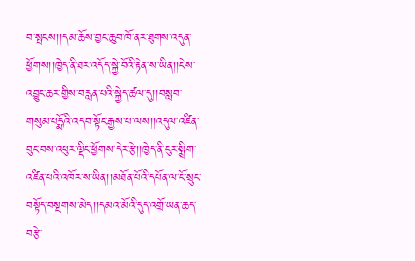བ་སྤངས།།དམ་ཆོས་བྱང་ཆུབ་ཁོ་ནར་ཐུགས་འདུན་ཕྱོགས།།ཁྱེད་ནི་ཐར་འདོད་སྐྱེ་བོའི་རྟེན་ས་ཡིན།།ངེས་འབྱུང་ཆར་གྱིས་བརླན་པའི་སྐྱེད་ཚལ་དུ།།བསླབ་གསུམ་པདྨོའི་འདབ་སྟོང་རྒྱས་པ་ལས།།འདུལ་འཛིན་བུང་བས་འཕུར་ལྡིང་ཕྱོགས་དེར་རྩེ།།ཁྱེད་ནི་ངུར་སྨྲིག་འཛིན་པའི་འཁོར་ས་ཡིན།།མཐོན་པོའི་དཔོན་ལ་ངོ་སྲུང་བསྟོད་བསྔགས་མེད།།དམའ་མོའི་དུད་འགྲོ་ཡན་ཆད་བརྩེ་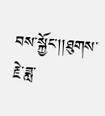བས་སྐྱོང་།།ཐུགས་རྗེ་ཟླ་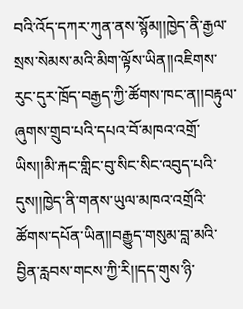བའི་འོད་དཀར་ཀུན་ནས་སྙོམ།།ཁྱེད་ནི་རྒྱལ་སྲས་སེམས་མའི་མིག་ལྟོས་ཡིན།།འཇིགས་རུང་དུར་ཁྲོད་བརྒྱད་ཀྱི་ཚོགས་ཁང་ན།།བརྟུལ་ཞུགས་གྲུབ་པའི་དཔའ་བོ་མཁའ་འགྲོ་ཡིས།།མི་རྐང་གླིང་བུ་སིང་སིང་འབུད་པའི་དུས།།ཁྱེད་ནི་གནས་ཡུལ་མཁའ་འགྲོའི་ཚོགས་དཔོན་ཡིན།།བརྒྱུད་གསུམ་བླ་མའི་བྱིན་རླབས་གངས་ཀྱི་རི།།དད་གུས་ཉི་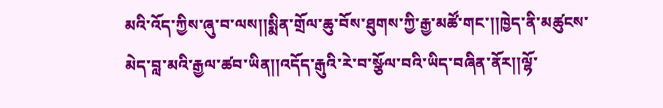མའི་འོད་ཀྱིས་ཞུ་བ་ལས།།སྨིན་གྲོལ་ཆུ་བོས་ཐུགས་ཀྱི་རྒྱ་མཚོ་གང་།།ཁྱེད་ནི་མཚུངས་མེད་བླ་མའི་རྒྱལ་ཚབ་ཡིན།།འདོད་རྒུའི་རེ་བ་སྩོལ་བའི་ཡིད་བཞིན་ནོར།།ལྷོ་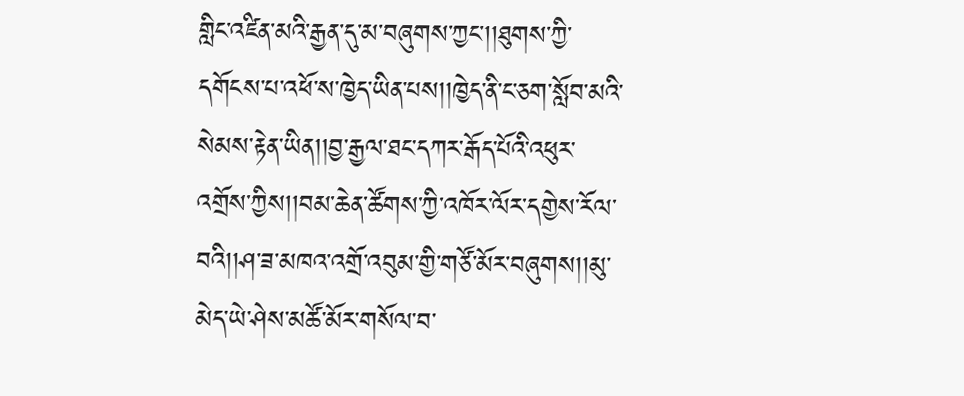གླིང་འཛིན་མའི་རྒྱན་དུ་མ་བཞུགས་ཀྱང་།།ཐུགས་ཀྱི་དགོངས་པ་འཕོ་ས་ཁྱེད་ཡིན་པས།།ཁྱེད་ནི་ང་ཅག་སློབ་མའི་སེམས་རྟེན་ཡིན།།བྱ་རྒྱལ་ཐང་དཀར་རྒོད་པོའི་འཕུར་འགྲོས་ཀྱིས།།བམ་ཆེན་ཚོགས་ཀྱི་འཁོར་ལོར་དགྱེས་རོལ་བའི།།ཤ་ཟ་མཁའ་འགྲོ་འབུམ་གྱི་གཙོ་མོར་བཞུགས།།མུ་མེད་ཡེ་ཤེས་མཚོ་མོར་གསོལ་བ་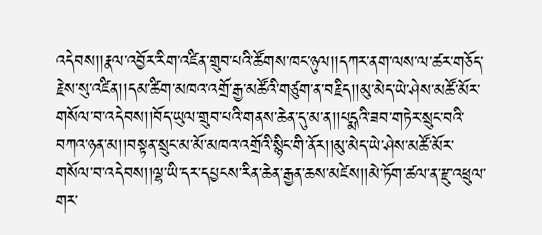འདེབས།།རྣལ་འབྱོར་རིག་འཛིན་གྲུབ་པའི་ཚོགས་ཁང་ཉུལ།།དཀར་ནག་ལས་ལ་ཚར་གཅོད་རྗེས་སུ་འཛིན།།དམ་ཚིག་མཁའ་འགྲོ་རྒྱ་མཚོའི་གཙུག་ན་བརྗིད།།མུ་མེད་ཡེ་ཤེས་མཚོ་མོར་གསོལ་བ་འདེབས།།བོད་ཡུལ་གྲུབ་པའི་གནས་ཆེན་དུ་མ་ན།།པདྨའི་ཟབ་གཏེར་སྲུང་བའི་བཀའ་ཉན་མ།།བསྟན་སྲུང་མ་མོ་མཁའ་འགྲོའི་སྙིང་གི་ནོར།།མུ་མེད་ཡེ་ཤེས་མཚོ་མོར་གསོལ་བ་འདེབས།།ལྷ་ཡི་དར་དཔྱངས་རིན་ཆེན་རྒྱན་ཆས་མཛེས།།མེ་ཏོག་ཚལ་ན་རྫུ་འཕྲུལ་གར་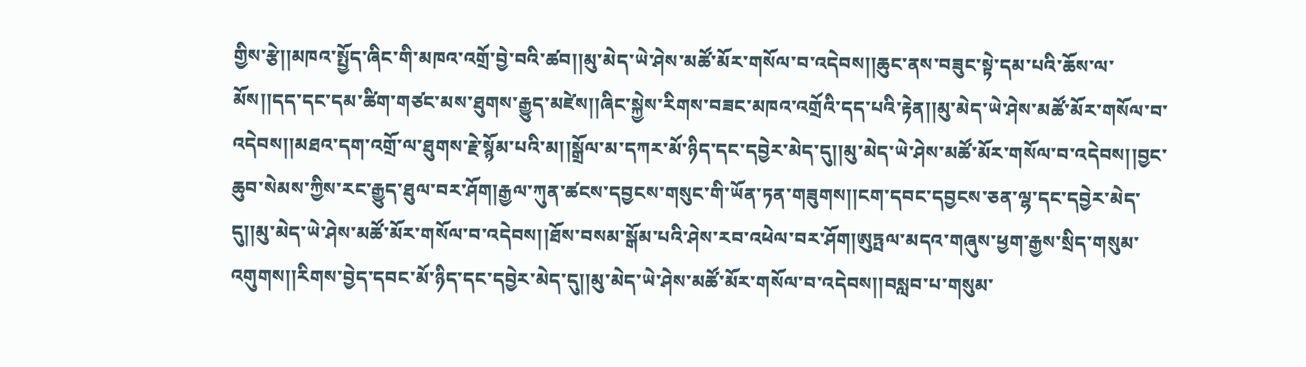གྱིས་རྩེ།།མཁའ་སྤྱོད་ཞིང་གི་མཁའ་འགྲོ་བྱེ་བའི་ཚབ།།མུ་མེད་ཡེ་ཤེས་མཚོ་མོར་གསོལ་བ་འདེབས།།ཆུང་ནས་བཟུང་སྟེ་དམ་པའི་ཆོས་ལ་མོས།།དད་དང་དམ་ཚིག་གཙང་མས་ཐུགས་རྒྱུད་མཛེས།།ཞིང་སྐྱེས་རིགས་བཟང་མཁའ་འགྲོའི་དད་པའི་རྟེན།།མུ་མེད་ཡེ་ཤེས་མཚོ་མོར་གསོལ་བ་འདེབས།།མཐའ་དག་འགྲོ་ལ་ཐུགས་རྗེ་སྙོམ་པའི་མ།།སྒྲོལ་མ་དཀར་མོ་ཉིད་དང་དབྱེར་མེད་དུ།།མུ་མེད་ཡེ་ཤེས་མཚོ་མོར་གསོལ་བ་འདེབས།།བྱང་ཆུབ་སེམས་ཀྱིས་རང་རྒྱུད་ཐུལ་བར་ཤོག།རྒྱལ་ཀུན་ཚངས་དབྱངས་གསུང་གི་ཡོན་ཏན་གཟུགས།།ངག་དབང་དབྱངས་ཅན་ལྷ་དང་དབྱེར་མེད་དུ།།མུ་མེད་ཡེ་ཤེས་མཚོ་མོར་གསོལ་བ་འདེབས།།ཐོས་བསམ་སྒོམ་པའི་ཤེས་རབ་འཕེལ་བར་ཤོག།ཨུཏྤལ་མདའ་གཞུས་ཕྱག་རྒྱས་སྲིད་གསུམ་འགུགས།།རིགས་བྱེད་དབང་མོ་ཉིད་དང་དབྱེར་མེད་དུ།།མུ་མེད་ཡེ་ཤེས་མཚོ་མོར་གསོལ་བ་འདེབས།།བསླབ་པ་གསུམ་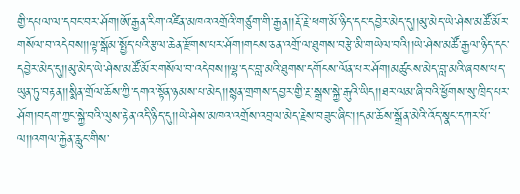གྱི་དཔལ་ལ་དབང་བར་ཤོག།ཨོ་རྒྱན་རིག་འཛིན་མཁའ་འགྲོའི་གཙུག་གི་རྒྱན།།རྡོ་རྗེ་ཕག་མོ་ཉིད་དང་དབྱེར་མེད་དུ།།མུ་མེད་ཡེ་ཤེས་མཚོ་མོར་གསོལ་བ་འདེབས།།ལྟ་སྒོམ་སྤྱོད་པའི་རྩལ་ཆེན་རྫོགས་པར་ཤོག།གངས་ཅན་འགྲོ་ལ་ཐུགས་བརྩེ་མི་གཡེལ་བའི།།ཡེ་ཤེས་མཚོ་རྒྱལ་ཉིད་དང་དབྱེར་མེད་དུ།།མུ་མེད་ཡེ་ཤེས་མཚོ་མོར་གསོལ་བ་འདེབས།།ལྷ་དང་བླ་མའི་ཐུགས་དགོངས་ལོན་པར་ཤོག།མཚུངས་མེད་བླ་མའི་ཞབས་པད་ཡུན་ཏུ་བརྟན།།སྨིན་གྲོལ་ཆོས་ཀྱི་དགའ་སྟོན་ཉམས་པ་མེད།།སྙན་གྲགས་དབྱར་གྱི་རྔ་སྒྲས་སྐྱེ་རྒུའི་ཡིད།།ཐར་ལམ་ཞི་བའི་ཕྱོགས་སུ་ཁྲིད་པར་ཤོག།བདག་ཀྱང་སྐྱེ་བའི་ལུས་རྟེན་འདི་ཉིད་དུ།།ཡེ་ཤེས་མཁའ་འགྲོས་འབྲལ་མེད་རྗེས་བཟུང་ཞིང་།།དམ་ཆོས་སྒྲོན་མེའི་འོད་སྣང་དཀར་པོ་ལ།།འགལ་རྐྱེན་རླུང་གིས་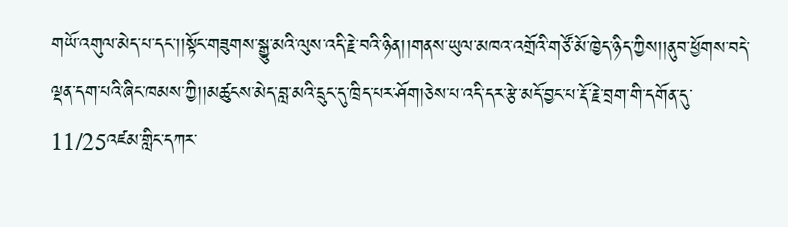གཡོ་འགུལ་མེད་པ་དང་།།སྟོང་གཟུགས་སྒྱུ་མའི་ལུས་འདི་རྗེ་བའི་ཉིན།།གནས་ཡུལ་མཁའ་འགྲོའི་གཙོ་མོ་ཁྱེད་ཉིད་ཀྱིས།།ནུབ་ཕྱོགས་བདེ་ལྡན་དག་པའི་ཞིང་ཁམས་ཀྱི།།མཚུངས་མེད་བླ་མའི་དྲུང་དུ་ཁྲིད་པར་ཤོག།ཅེས་པ་འདི་དར་རྩེ་མདོ་བྱང་པ་རྡོ་རྗེ་བྲག་གི་དགོན་དུ་
11/25འཛམ་གླིང་དཀར་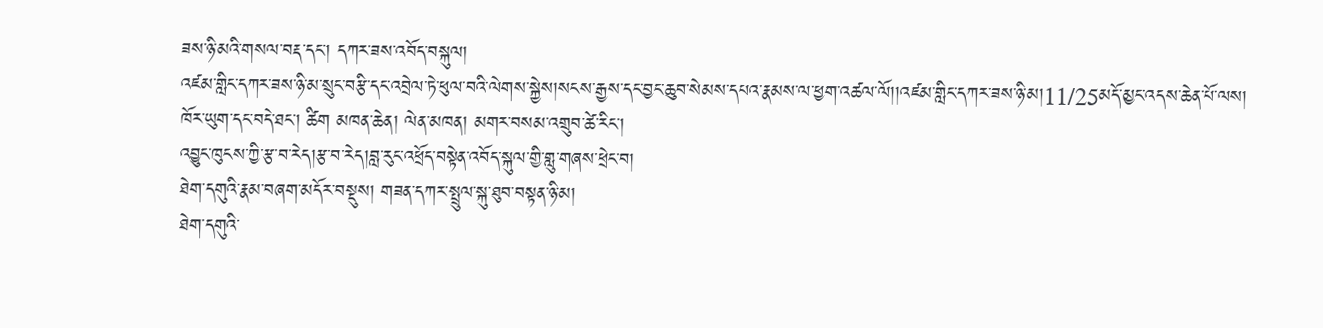ཟས་ཉི་མའི་གསལ་བརྡ་དང་། དཀར་ཟས་འབོད་བསྐུལ།
འཛམ་གླིང་དཀར་ཟས་ཉི་མ་སྲུང་བརྩི་དང་འབྲེལ་ཏེ་ཕུལ་བའི་ལེགས་སྐྱེས།སངས་རྒྱས་དང་བྱང་ཆུབ་སེམས་དཔའ་རྣམས་ལ་ཕྱག་འཚལ་ལོ།།འཛམ་གླིང་དཀར་ཟས་ཉི་མ།11/25མདོ་མྱང་འདས་ཆེན་པོ་ལས།
ཁོར་ཡུག་དང་བདེ་ཐང་། ཚིག མཁན་ཆེན། ལེན་མཁན། མགར་བསམ་འགྲུབ་ཚེ་རིང་།
འབྱུང་ཁུངས་ཀྱི་རྩ་བ་རེད།རྩ་བ་རེད།བླ་རུང་འཕྲོད་བསྟེན་འབོད་སྐུལ་གྱི་གླུ་གཞས་ཕྲེང་བ།
ཐེག་དགུའི་རྣམ་བཞག་མདོར་བསྡུས། གཟན་དཀར་སྤྲུལ་སྐུ་ཐུབ་བསྟན་ཉི་མ།
ཐེག་དགུའི་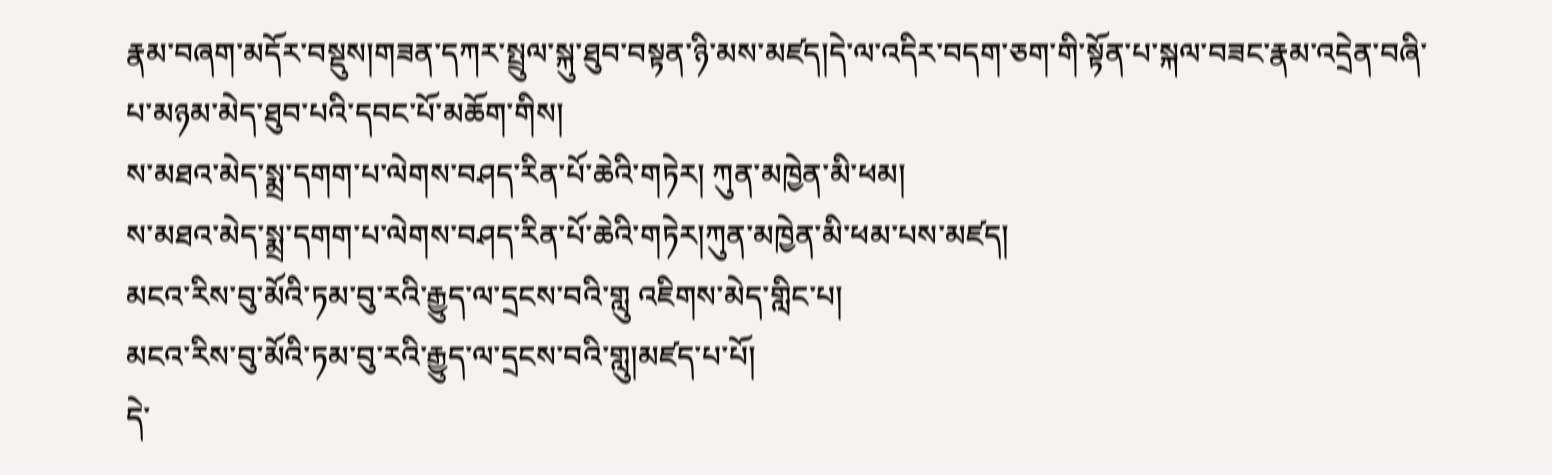རྣམ་བཞག་མདོར་བསྡུས།གཟན་དཀར་སྤྲུལ་སྐུ་ཐུབ་བསྟན་ཉི་མས་མཛད།དེ་ལ་འདིར་བདག་ཅག་གི་སྟོན་པ་སྐལ་བཟང་རྣམ་འདྲེན་བཞི་པ་མཉམ་མེད་ཐུབ་པའི་དབང་པོ་མཆོག་གིས།
ས་མཐའ་མེད་སྨྲ་དགག་པ་ལེགས་བཤད་རིན་པོ་ཆེའི་གཏེར། ཀུན་མཁྱེན་མི་ཕམ།
ས་མཐའ་མེད་སྨྲ་དགག་པ་ལེགས་བཤད་རིན་པོ་ཆེའི་གཏེར།ཀུན་མཁྱེན་མི་ཕམ་པས་མཛད།
མངའ་རིས་བུ་མོའི་ཏམ་བུ་རའི་རྒྱུད་ལ་དྲངས་བའི་གླུ འཇིགས་མེད་གླིང་པ།
མངའ་རིས་བུ་མོའི་ཏམ་བུ་རའི་རྒྱུད་ལ་དྲངས་བའི་གླུ།མཛད་པ་པོ།
དེ་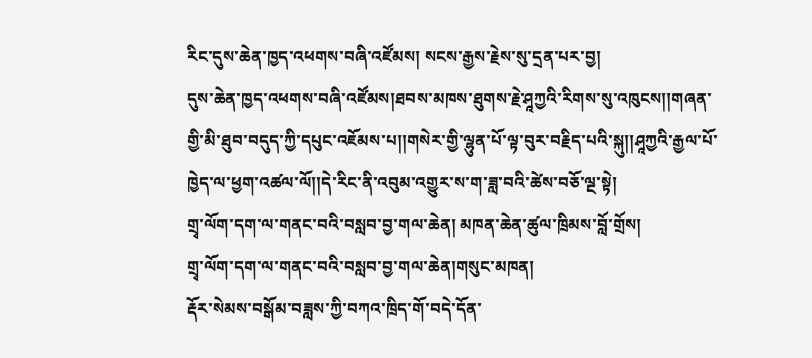རིང་དུས་ཆེན་ཁྱད་འཕགས་བཞི་འཛོམས། སངས་རྒྱས་རྗེས་སུ་དྲན་པར་བྱ།
དུས་ཆེན་ཁྱད་འཕགས་བཞི་འཛོམས།ཐབས་མཁས་ཐུགས་རྗེ་ཤཱཀྱའི་རིགས་སུ་འཁུངས།།གཞན་གྱི་མི་ཐུབ་བདུད་ཀྱི་དཔུང་འཇོམས་པ།།གསེར་གྱི་ལྷུན་པོ་ལྟ་བུར་བརྗིད་པའི་སྐུ།།ཤཱཀྱའི་རྒྱལ་པོ་ཁྱེད་ལ་ཕྱག་འཚལ་ལོ།།དེ་རིང་ནི་འབུམ་འགྱུར་ས་ག་ཟླ་བའི་ཚེས་བཅོ་ལྔ་སྟེ།
གྲྭ་ལོག་དག་ལ་གནང་བའི་བསླབ་བྱ་གལ་ཆེན། མཁན་ཆེན་ཚུལ་ཁྲིམས་བློ་གྲོས།
གྲྭ་ལོག་དག་ལ་གནང་བའི་བསླབ་བྱ་གལ་ཆེན།གསུང་མཁན།
རྡོར་སེམས་བསྒོམ་བཟླས་ཀྱི་བཀའ་ཁྲིད་གོ་བདེ་དོན་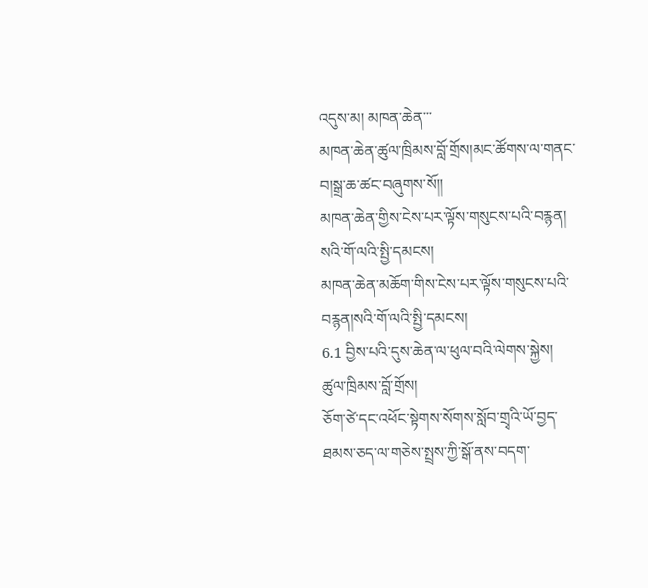འདུས་མ། མཁན་ཆེན་་་
མཁན་ཆེན་ཚུལ་ཁྲིམས་བློ་གྲོས།མང་ཚོགས་ལ་གནང་བ།སྒྲ་ཆ་ཚང་བཞུགས་སོ།།
མཁན་ཆེན་གྱིས་ངེས་པར་ལྟོས་གསུངས་པའི་བརྙན། སའི་གོ་ལའི་སྤྱི་དམངས།
མཁན་ཆེན་མཆོག་གིས་ངེས་པར་ལྟོས་གསུངས་པའི་བརྙན།སའི་གོ་ལའི་སྤྱི་དམངས།
6.1 བྱིས་པའི་དུས་ཆེན་ལ་ཕུལ་བའི་ལེགས་སྐྱེས། ཚུལ་ཁྲིམས་བློ་གྲོས།
ཅོག་ཙེ་དང་འཕོང་སྟེགས་སོགས་སློབ་གྲྭའི་ཡོ་བྱད་ཐམས་ཅད་ལ་གཅེས་སྤྲས་ཀྱི་སྒོ་ནས་བདག་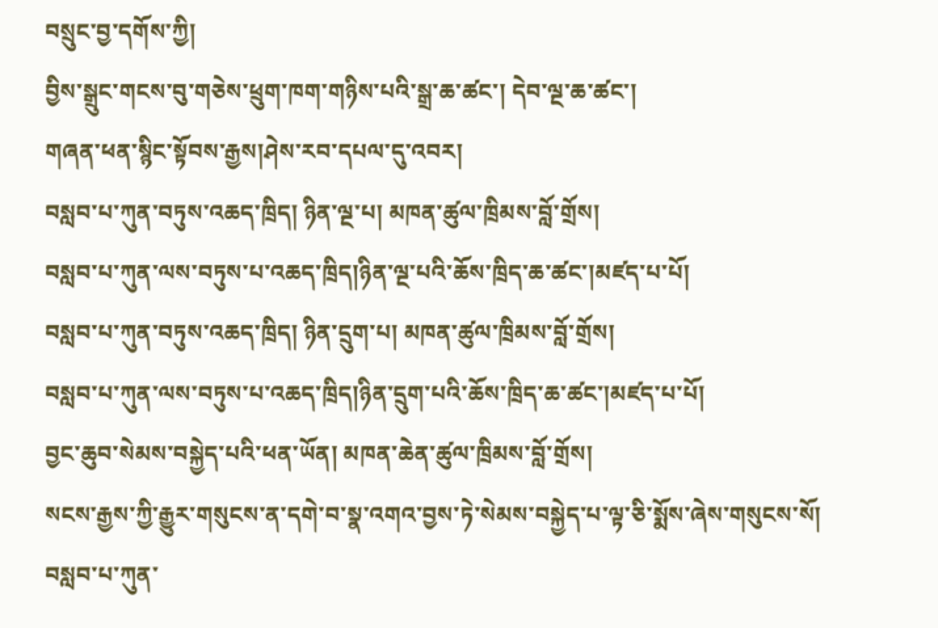བསྲུང་བྱ་དགོས་ཀྱི།
བྱིས་སྒྲུང་གངས་བུ་གཅེས་ཕྲུག་ཁག་གཉིས་པའི་སྒྲ་ཆ་ཚང་། དེབ་ལྔ་ཆ་ཚང་།
གཞན་ཕན་སྙིང་སྟོབས་རྒྱས།ཤེས་རབ་དཔལ་དུ་འབར།
བསླབ་པ་ཀུན་བཏུས་འཆད་ཁྲིད། ཉིན་ལྔ་པ། མཁན་ཚུལ་ཁྲིམས་བློ་གྲོས།
བསླབ་པ་ཀུན་ལས་བཏུས་པ་འཆད་ཁྲིད།ཉིན་ལྔ་པའི་ཆོས་ཁྲིད་ཆ་ཚང་།མཛད་པ་པོ།
བསླབ་པ་ཀུན་བཏུས་འཆད་ཁྲིད། ཉིན་དྲུག་པ། མཁན་ཚུལ་ཁྲིམས་བློ་གྲོས།
བསླབ་པ་ཀུན་ལས་བཏུས་པ་འཆད་ཁྲིད།ཉིན་དྲུག་པའི་ཆོས་ཁྲིད་ཆ་ཚང་།མཛད་པ་པོ།
བྱང་ཆུབ་སེམས་བསྐྱེད་པའི་ཕན་ཡོན། མཁན་ཆེན་ཚུལ་ཁྲིམས་བློ་གྲོས།
སངས་རྒྱས་ཀྱི་རྒྱུར་གསུངས་ན་དགེ་བ་སྣ་འགའ་བྱས་ཏེ་སེམས་བསྐྱེད་པ་ལྟ་ཅི་སྨོས་ཞེས་གསུངས་སོ།
བསླབ་པ་ཀུན་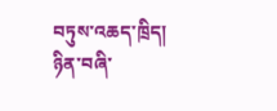བཏུས་འཆད་ཁྲིད། ཉིན་བཞི་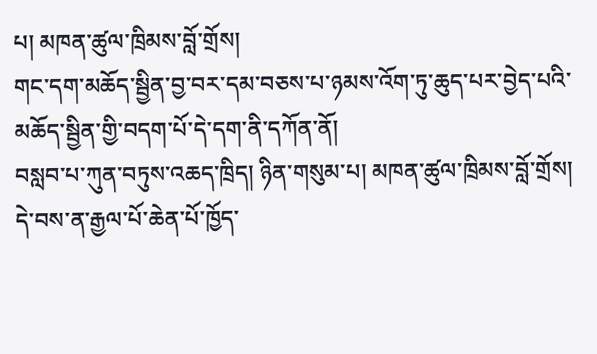པ། མཁན་ཚུལ་ཁྲིམས་བློ་གྲོས།
གང་དག་མཆོད་སྦྱིན་བྱ་བར་དམ་བཅས་པ་ཉམས་འོག་ཏུ་ཆུད་པར་བྱེད་པའི་མཆོད་སྦྱིན་གྱི་བདག་པོ་དེ་དག་ནི་དཀོན་ནོ།
བསླབ་པ་ཀུན་བཏུས་འཆད་ཁྲིད། ཉིན་གསུམ་པ། མཁན་ཚུལ་ཁྲིམས་བློ་གྲོས།
དེ་བས་ན་རྒྱལ་པོ་ཆེན་པོ་ཁྱོད་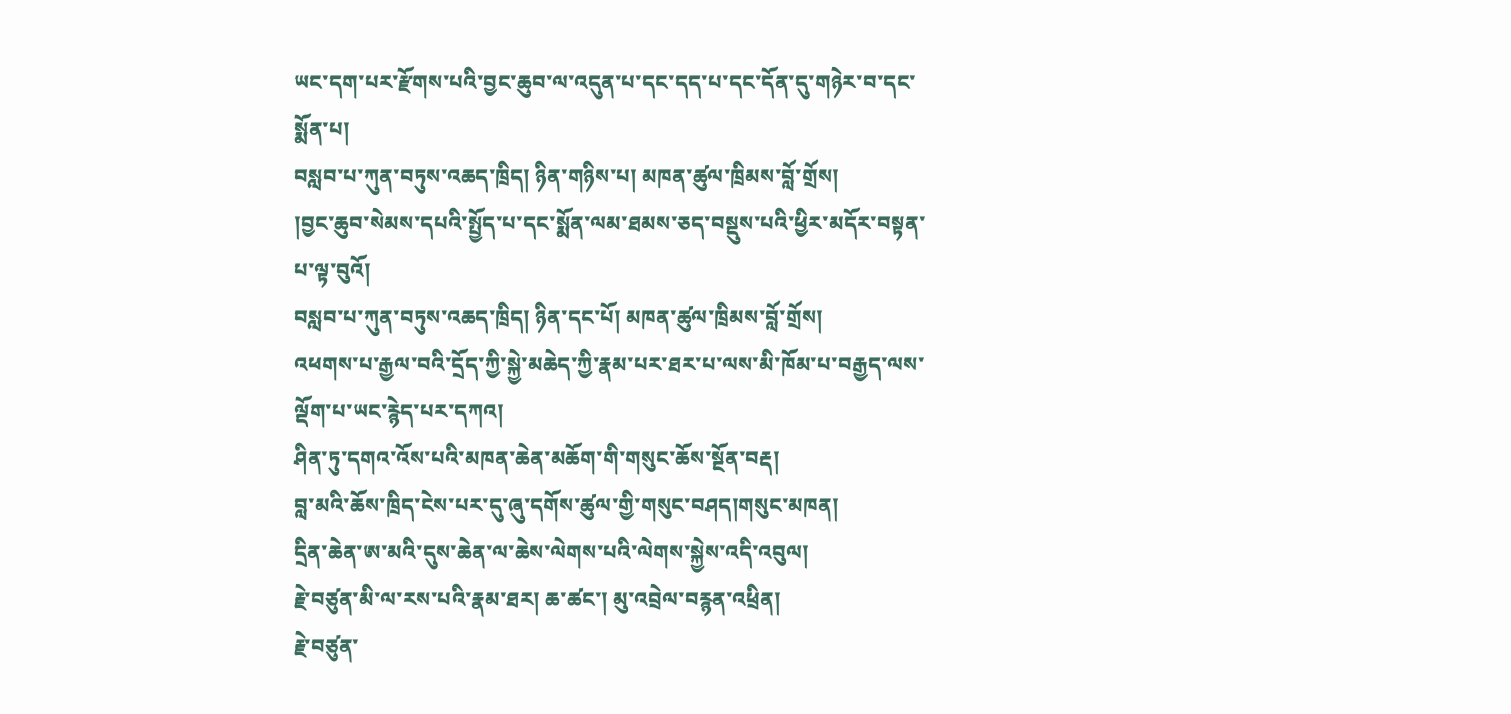ཡང་དག་པར་རྫོགས་པའི་བྱང་ཆུབ་ལ་འདུན་པ་དང་དད་པ་དང་དོན་དུ་གཉེར་བ་དང་སྨོན་པ།
བསླབ་པ་ཀུན་བཏུས་འཆད་ཁྲིད། ཉིན་གཉིས་པ། མཁན་ཚུལ་ཁྲིམས་བློ་གྲོས།
།བྱང་ཆུབ་སེམས་དཔའི་སྤྱོད་པ་དང་སྨོན་ལམ་ཐམས་ཅད་བསྡུས་པའི་ཕྱིར་མདོར་བསྟན་པ་ལྟ་བུའོ།
བསླབ་པ་ཀུན་བཏུས་འཆད་ཁྲིད། ཉིན་དང་པོ། མཁན་ཚུལ་ཁྲིམས་བློ་གྲོས།
འཕགས་པ་རྒྱལ་བའི་དྲོད་ཀྱི་སྐྱེ་མཆེད་ཀྱི་རྣམ་པར་ཐར་པ་ལས་མི་ཁོམ་པ་བརྒྱད་ལས་ལྡོག་པ་ཡང་རྙེད་པར་དཀའ།
ཤིན་ཏུ་དགའ་འོས་པའི་མཁན་ཆེན་མཆོག་གི་གསུང་ཆོས་སྔོན་བརྡ།
བླ་མའི་ཆོས་ཁྲིད་ངེས་པར་དུ་ཞུ་དགོས་ཚུལ་གྱི་གསུང་བཤད།གསུང་མཁན།
དྲིན་ཆེན་ཨ་མའི་དུས་ཆེན་ལ་ཆེས་ལེགས་པའི་ལེགས་སྐྱེས་འདི་འབུལ།
རྗེ་བཙུན་མི་ལ་རས་པའི་རྣམ་ཐར། ཆ་ཚང་། མུ་འབྲེལ་བརྙན་འཕྲིན།
རྗེ་བཙུན་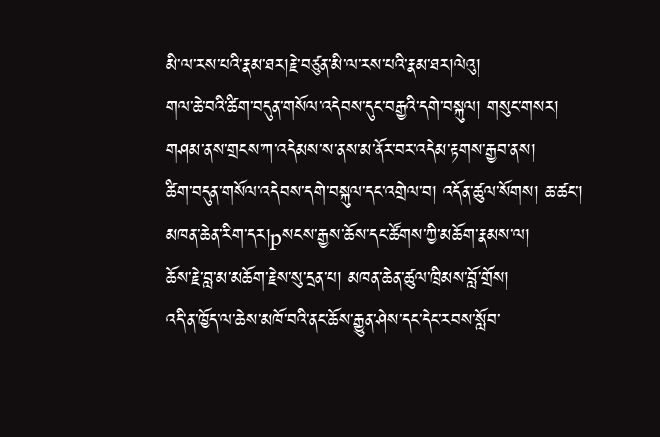མི་ལ་རས་པའི་རྣམ་ཐར།རྗེ་བཙུན་མི་ལ་རས་པའི་རྣམ་ཐར།ལེའུ།
གལ་ཆེ་བའི་ཚིག་བདུན་གསོལ་འདེབས་དུང་བརྒྱའི་དགེ་བསྐུལ། གསུང་གསར།
གཤམ་ནས་གྲངས་ཀ་འདེམས་ས་ནས་མ་ནོར་བར་འདེམ་རྟགས་རྒྱབ་ནས།
ཚིག་བདུན་གསོལ་འདེབས་དགེ་བསྐུལ་དང་འགྲེལ་བ། འདོན་ཚུལ་སོགས། ཆ་ཚང་།
མཁན་ཆེན་རིག་དར།pསངས་རྒྱས་ཆོས་དང་ཚོགས་ཀྱི་མཆོག་རྣམས་ལ།
ཆོས་རྗེ་བླ་མ་མཆོག་རྗེས་སུ་དྲན་པ། མཁན་ཆེན་ཚུལ་ཁྲིམས་བློ་གྲོས།
འདི་ན་ཁྱོད་ལ་ཆེས་མཁོ་བའི་ནང་ཆོས་རྒྱུན་ཤེས་དང་དེང་རབས་སློབ་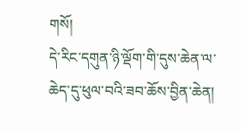གསོ།
དེ་རིང་དགུན་ཉི་ལྡོག་གི་དུས་ཆེན་ལ་ཆེད་དུ་ཕུལ་བའི་ཟབ་ཆོས་བྱིན་ཆེན།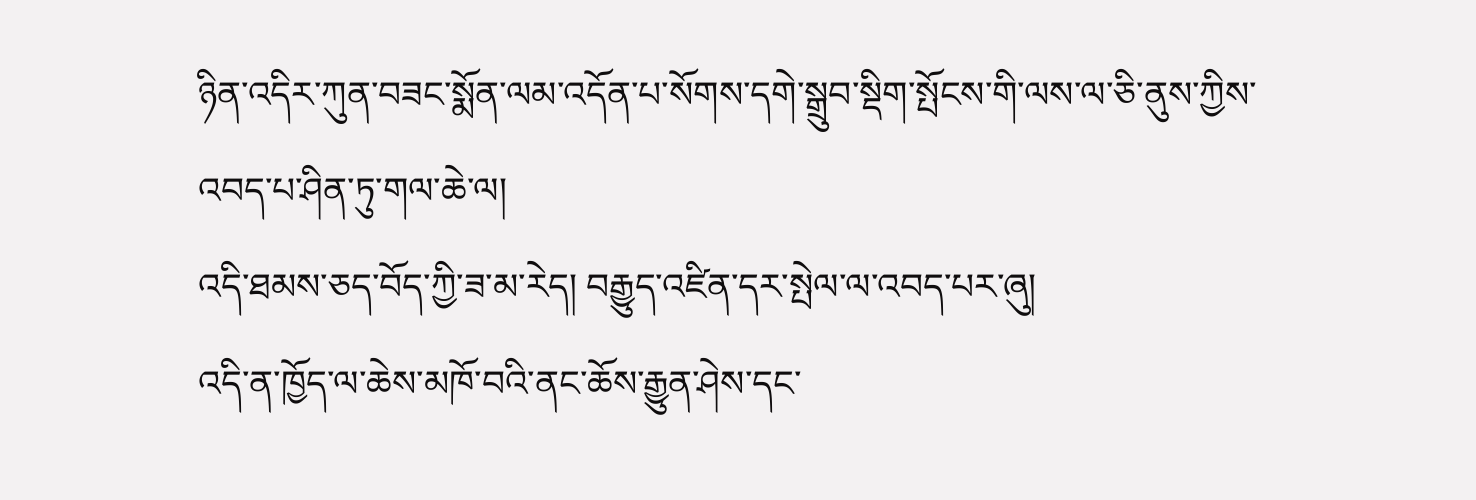ཉིན་འདིར་ཀུན་བཟང་སྨོན་ལམ་འདོན་པ་སོགས་དགེ་སྒྲུབ་སྡིག་སྤོངས་གི་ལས་ལ་ཅི་ནུས་ཀྱིས་འབད་པ་ཤིན་ཏུ་གལ་ཆེ་ལ།
འདི་ཐམས་ཅད་བོད་ཀྱི་ཟ་མ་རེད། བརྒྱུད་འཛིན་དར་སྤེལ་ལ་འབད་པར་ཞུ།
འདི་ན་ཁྱོད་ལ་ཆེས་མཁོ་བའི་ནང་ཆོས་རྒྱུན་ཤེས་དང་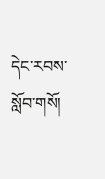དེང་རབས་སློབ་གསོ།